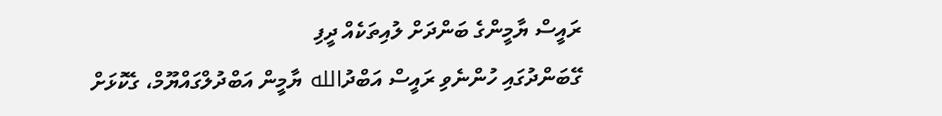ރައީސް ޔާމީންގެ ބަންދަށް ލުއިތަކެއް ދީފި
ގޭބަންދުގައި ހުންނެވި ރައީސް އަބްދުالله ޔާމީން އަބްދުލްގައްޔޫމް، ގެކޮޅަށް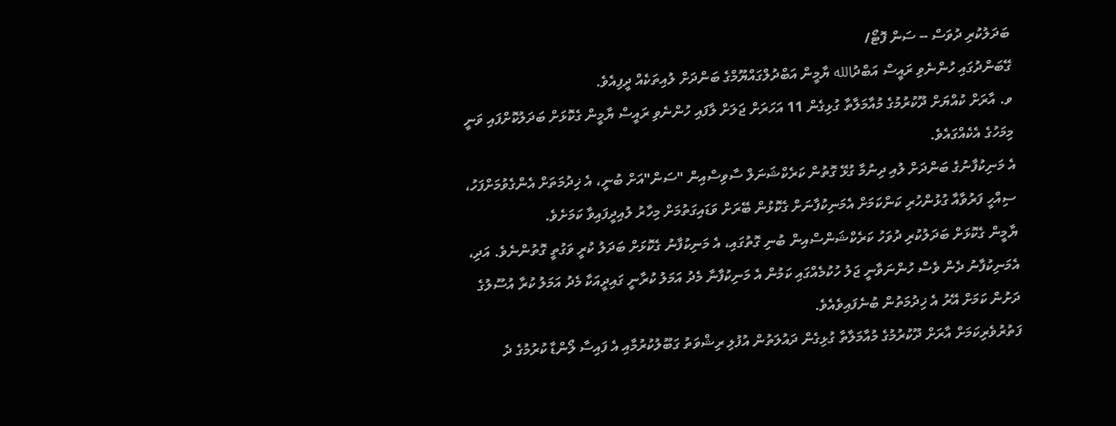ބަދަލުކުރި ދުވަސް -- ސަން ފޮޓޯ/
ގޭބަންދުގައި ހުންނެވި ރައީސް އަބްދުالله ޔާމީން އަބްދުލްގައްޔޫމްގެ ބަންދަށް ލުއިތަކެއް ދީފިއެވެ.
ވ. އާރަށް ކުއްޔަށް ދޫކުރުމުގެ މުއާމަލާތާ ގުޅިގެން 11 އަހަރަށް ޖަލަށް ލާފައި ހުންނެވި ރައީސް ޔާމީން ގެކޮޅަށް ބަދަލުކޮށްފައި ވަނީ މިމަހުގެ އެކެއްގައެވެ.
އެ މަނިކުފާނުގެ ބަންދަށް ލުއި ދިނުމާ ގުޅޭ ގޮތުން ކަރެކްޝަނަލް ސާވިސްއިން "ސަން"އަށް ބުނީ، އެ ޚިދުމަތަށް އެންގެވުމަށްފަހު، ސިއްހީ ފަރުވާއާ ގުޅުންހުރި ކަންކަމަށް އެމަނިކުފާނަށް ގެކޮޅުން ބޭރަށް ވަޑައިގަތުމަށް މިހާރު ލުއިދީފައިވާ ކަމަށެވެ.
ޔާމީން ގެކޮޅަށް ބަދަލުކުރި ދުވަހު ކަރެކްޝަންސްއިން ބުނި ގޮތުގައި، އެ މަނިކުފާނު ގެކޮޅަށް ބަދަލު ކުރީ ވަގުތީ ގޮތުންނެވެ. އަދި، އެމަނިކުފާނު ދެން ވެސް ހުންނަވާނީ ޖަލު ހުކުމެއްގައި ކަމުން އެ މަނިކުފާނާ މެދު އަމަލު ކުރާނީ ގައިދީއަކާ މެދު އަމަލު ކުރާ އުސޫލުގެ ދަށުން ކަމަށް އޭރު އެ ޚިދުމަތުން ބުނެފައިވެއެވެ.
ފަތުރުވެރިކަމަށް އާރަށް ދޫކުރުމުގެ މުއާމަލާތާ ގުޅިގެން ދައުލަތުން އުފުލި ރިޝްވަތު ގަބޫލުކުރުމާއި އެ ފައިސާ ލޯންޑާ ކުރުމުގެ ދެ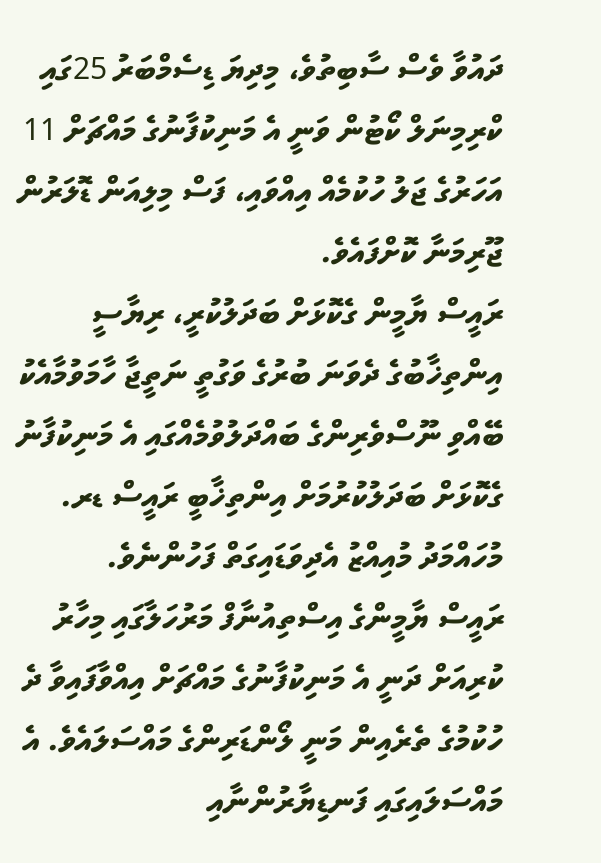ދައުވާ ވެސް ސާބިތުވެ، މިދިޔަ ޑިސެމްބަރު 25ގައި ކްރިމިނަލް ކޯޓުން ވަނީ އެ މަނިކުފާނުގެ މައްޗަށް 11 އަހަރުގެ ޖަލު ހުކުމެއް އިއްވައި، ފަސް މިލިއަން ޑޮލަރުން ޖޫރިމަނާ ކޮށްފައެވެ.
ރައީސް ޔާމީން ގެކޮޅަށް ބަދަލުކުރީ، ރިޔާސީ އިންތިޚާބުގެ ދެވަނަ ބުރުގެ ވަގުތީ ނަތީޖާ ހާމަވުމާއެކު ބޭއްވި ނޫސްވެރިންގެ ބައްދަލުވުމެއްގައި އެ މަނިކުފާނު ގެކޮޅަށް ބަދަލުކުރުމަށް އިންތިޚާބީ ރައީސް ޑރ. މުހައްމަދު މުއިއްޒު އެދިވަޑައިގަތް ފަހުންނެވެ.
ރައީސް ޔާމީންގެ އިސްތިއުނާފް މަރުހަލާގައި މިހާރު ކުރިއަށް ދަނީ އެ މަނިކުފާނުގެ މައްޗަށް އިއްވާފައިވާ ދެ ހުކުމުގެ ތެރެއިން މަނީ ލޯންޑަރިންގެ މައްސަލައެވެ. އެ މައްސަލައިގައި ފަނޑިޔާރުންނާއި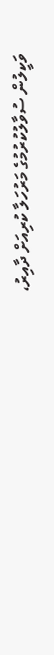ވަކީލުން ސުވާލުކުރުމުގެ މަރުހަލާ ކުރިއަށް ދާއިރު،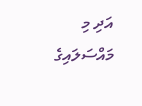އަދި މި މައްސަލައިގެ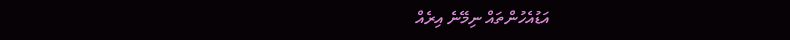އަޑުއެހުންތައް ނިމޭނެ އިރެއް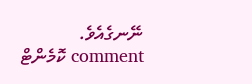ނޭނގެއެވެ.
comment ކޮމެންޓް